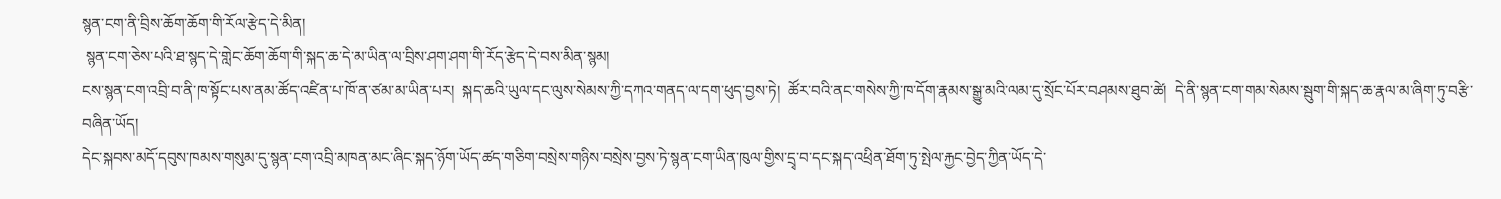སྙན་ངག་ནི་བྲིས་ཆོག་ཆོག་གི་རོལ་རྩེད་དེ་མིན།
 སྙན་ངག་ཅེས་པའི་ཐ་སྙད་དེ་གླེང་ཆོག་ཆོག་གི་སྐད་ཆ་དེ་མ་ཡིན་ལ་བྲིས་ཤག་ཤག་གི་རོད་རྩེད་དེ་བས་མིན་སྙམ།
ངས་སྙན་ངག་འབྲི་བ་ནི་ཁ་སྟོང་པས་ནམ་ཚོད་འཛིན་པ་ཁོ་ན་ཙམ་མ་ཡིན་པར།  སྐད་ཆའི་ཡུལ་དང་ལུས་སེམས་ཀྱི་དཀའ་གནད་ལ་དག་ཕུད་བྱས་ཏེ།  ཚོར་བའི་ནང་གསེས་ཀྱི་ཁ་དོག་རྣམས་སྒྱུ་མའི་ལམ་དུ་སྲོང་པོར་བཤམས་ཐུབ་ཚེ།  དེ་ནི་སྙན་ངག་གམ་སེམས་སྦུག་གི་སྐད་ཆ་རྣལ་མ་ཞིག་ཏུ་བརྩི་བཞིན་ཡོད།
དེང་སྐབས་མདོ་དབུས་ཁམས་གསུམ་དུ་སྙན་ངག་འབྲི་མཁན་མང་ཞིང་སྐད་ཉོག་ཡོད་ཚད་གཅིག་བསྲེས་གཉིས་བསྲེས་བྱས་ཏེ་སྙན་ངག་ཡིན་ཁུལ་གྱིས་དྲྭ་བ་དང་སྐད་འཕྲིན་ཐོག་ཏུ་སྤེལ་རྐྱང་བྱེད་ཀྱིན་ཡོད་དེ་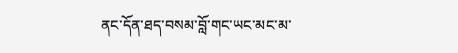ནང་དོན་ཐད་བསམ་བློ་གང་ཡང་མང་མ་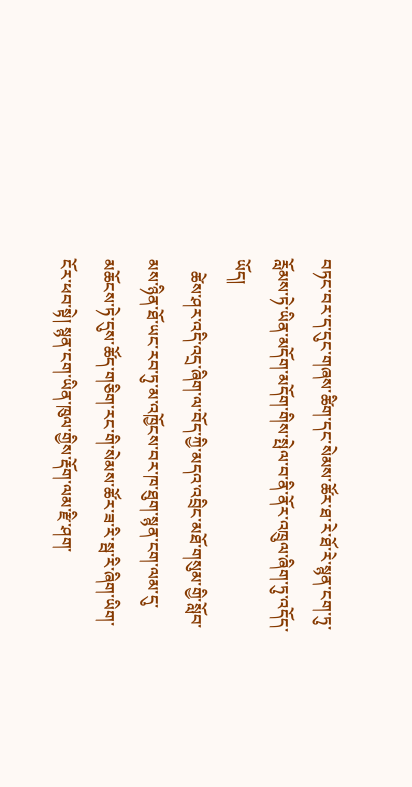བཏང་བར་ད་དུང་གཞས་ཚིག་དང་སེམས་ཚོར་ཐ་རེ་ཐོ་རེ་སྙན་ངག་ཏུ་རློམས་ཏེ་ཡིན་མདོག་མདོག་གིས་སྤེལ་བ་ནི་ནོར་འཁྲུལ་ཞིག་ཏུ་འདོད་ཡོད།
   ཚེས་ཤར་འདི་འདྲ་ཞིག་ལ་བོད་ཀྱི་མདའ་འབྲིང་མཐོ་གསུམ་གྱི་སློབ་མས་ཉིན་ཐོ་ཡང་རབ་ཏུ་མ་འཁྱོངས་བར་ཁ་ཐུག་སྙན་ངག་ལམ་དུ་མཆོངས་ཏེ་དུས་ཚོད་གཅིག་རང་གི་སེམས་ཚོར་ཟ་རི་སྦ་རི་ཞིག་ཡིག་ངོར་ཕབ་སྟེ། སྙན་ངག་ཡིན་ཁུལ་གྱིས་རྡོག་ལམ་རྫི་ཤག་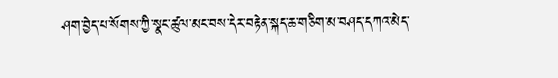ཤག་བྱེད་པ་སོགས་ཀྱི་སྣང་ཚུལ་མང་བས་དེར་བརྟེན་སྐད་ཆ་གཅིག་མ་བཤད་དཀའ་མེད་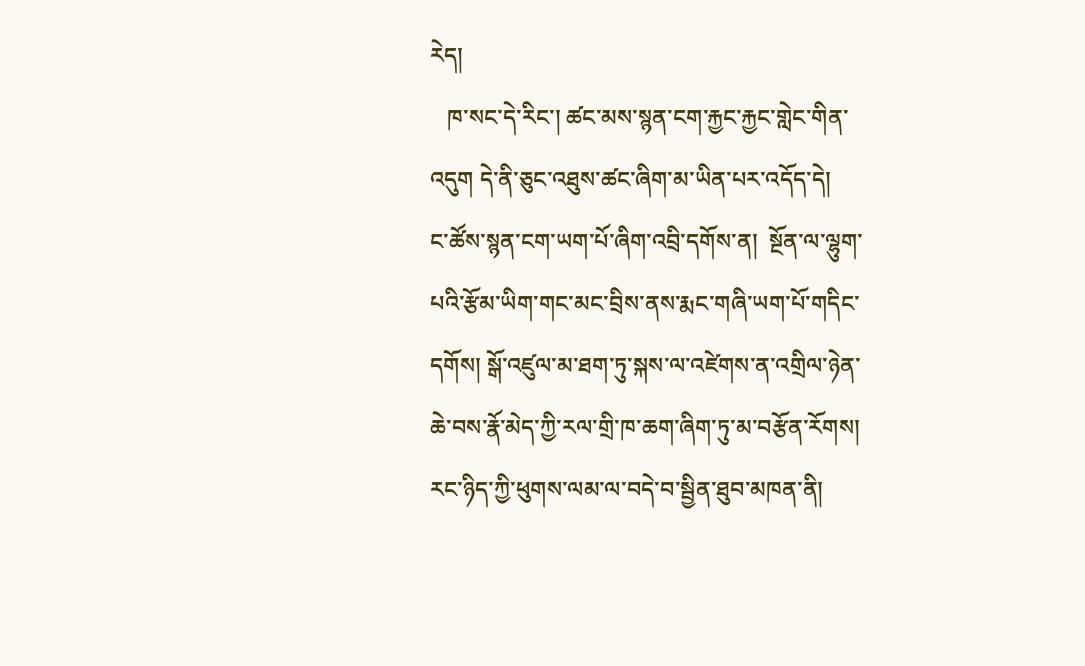རེད།
   ཁ་སང་དེ་རིང་། ཚང་མས་སྙན་ངག་རྐྱང་རྐྱང་གླེང་གིན་འདུག དེ་ནི་ཅུང་འཐུས་ཚང་ཞིག་མ་ཡིན་པར་འདོད་དེ།   ང་ཚོས་སྙན་ངག་ཡག་པོ་ཞིག་འབྲི་དགོས་ན།  སྔོན་ལ་ལྷུག་པའི་རྩོམ་ཡིག་གང་མང་བྲིས་ནས་རྨང་གཞི་ཡག་པོ་གདིང་དགོས། སྒོ་འཛུལ་མ་ཐག་ཏུ་སྐས་ལ་འཛེགས་ན་འགྲིལ་ཉེན་ཆེ་བས་རྣོ་མེད་ཀྱི་རལ་གྲི་ཁ་ཆག་ཞིག་ཏུ་མ་བརྩོན་རོགས། རང་ཉིད་ཀྱི་ཕུགས་ལམ་ལ་བདེ་བ་སྦྱིན་ཐུབ་མཁན་ནི།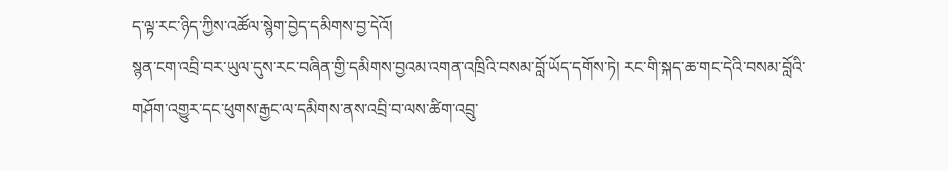ད་ལྟ་རང་ཉིད་ཀྱིས་འཚོལ་སྙེག་བྱེད་དམིགས་བྱ་དེའོ།
སྙན་ངག་འབྲི་བར་ཡུལ་དུས་རང་བཞིན་གྱི་དམིགས་བྱའམ་འགན་འཁྲིའི་བསམ་བློ་ཡོད་དགོས་ཏེ། རང་གི་སྐད་ཆ་གང་དེའི་བསམ་བློའི་གཤོག་འགྱུར་དང་ཕུགས་རྒྱང་ལ་དམིགས་ནས་འབྲི་བ་ལས་ཚིག་འབྲུ་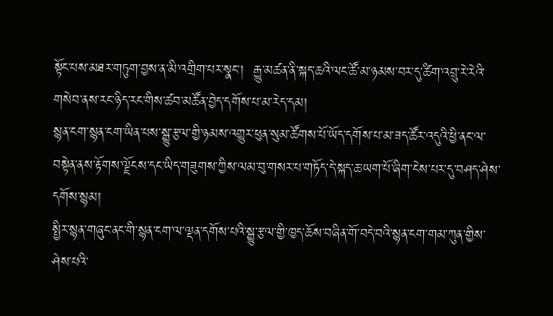སྟོང་པས་མཐར་གཏུག་བྱས་ན་མི་འགྲིག་པར་སྣང་།  རྒྱུ་མཚན་ནི་སྐད་ཆའི་ལང་ཚོ་མ་ཉམས་བར་དུ་ཚིག་འབྲུ་རེ་རེའི་གསེབ་ནས་རང་ཉིད་རང་གིས་ཚབ་མཚོན་བྱེད་དགོས་པ་མ་རེད་དམ།
སྙན་ངག་སྙན་ངག་ཡིན་པས་སྒྱུ་རྩལ་གྱི་ཉམས་འགྱུར་ཕུན་སུམ་ཚོགས་པོ་ཡོད་དགོས་པ་མ་ཟད་ཚོར་འདུའི་ཕྱི་ནང་ལ་བསྟེན་ནས་རྟོགས་ལྗོངས་དང་ཡིད་གཟུགས་ཀྱིས་ལམ་བུ་གསར་པ་གཏོད་དེ་སྐད་ཆ་ཡག་པོ་ཞིག་ངེས་པར་དུ་བཤད་ཤེས་དགོས་སྙམ།
སྤྱིར་སྙན་གཞུང་ནང་གི་སྙན་ངག་ལ་ལྡན་དགོས་པའི་སྒྱུ་རྩལ་གྱི་ཁྱད་ཆོས་བཞིན་གོ་བདེ་བའི་སྙན་ངག་གམ་ཀུན་གྱིས་ཤེས་པའི་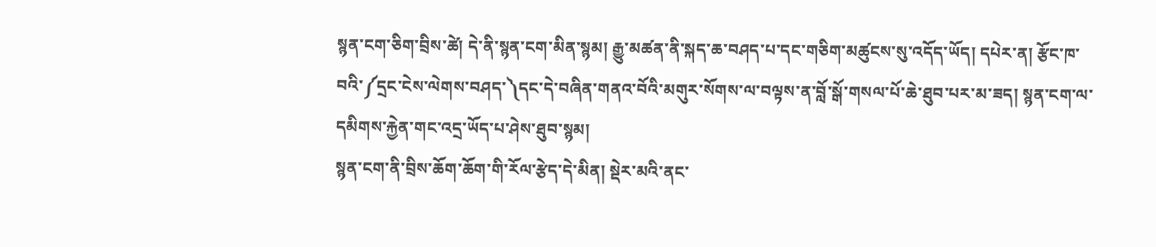སྙན་ངག་ཅིག་བྲིས་ཚེ། དེ་ནི་སྙན་ངག་མིན་སྙམ། རྒྱུ་མཚན་ནི་སྐད་ཆ་བཤད་པ་དང་གཅིག་མཚུངས་སུ་འདོད་ཡོད། དཔེར་ན། རྩོང་ཁ་བའི་༼དྲང་ངེས་ལེགས་བཤད་༽དང་དེ་བཞིན་གནའ་བོའི་མགུར་སོགས་ལ་བལྟས་ན་བློ་སྒོ་གསལ་པོ་ཆེ་ཐུབ་པར་མ་ཟད། སྙན་ངག་ལ་དམིགས་རྐྱེན་གང་འདྲ་ཡོད་པ་ཤེས་ཐུབ་སྙམ།
སྙན་ངག་ནི་བྲིས་ཆོག་ཆོག་གི་རོལ་རྩེད་དེ་མིན། སྡེར་མའི་ནང་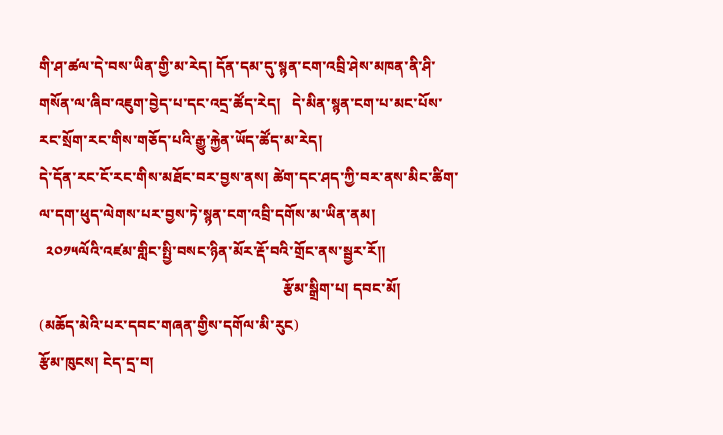གི་ཤ་ཚལ་དེ་བས་ཡིན་གྱི་མ་རེད། དོན་དམ་དུ་སྙན་ངག་འབྲི་ཤེས་མཁན་ནི་ཤི་གསོན་ལ་ཞིབ་འཇུག་བྱེད་པ་དང་འདྲ་ཚོད་རེད།   དེ་མིན་སྙན་ངག་པ་མང་པོས་རང་སྲོག་རང་གིས་གཅོད་པའི་རྒྱུ་རྐྱེན་ཡོད་ཚོད་མ་རེད།
དེ་དོན་རང་ངོ་རང་གིས་མཐོང་བར་བྱས་ནས། ཚེག་དང་ཤད་ཀྱི་བར་ནས་མིང་ཚིག་ལ་དག་ཕུད་ལེགས་པར་བྱས་ཏེ་སྙན་ངག་འབྲི་དགོས་མ་ཡིན་ནམ།
  ༢༠༡༥ལོའི་འཛམ་གླིང་སྤྱི་བསང་ཉིན་མོར་རྡོ་བའི་གྲོང་ནས་སྦྱར་རོ།།
                                                                   རྩོམ་སྒྲིག་པ། དབང་མོ།
(མཆོད་མེའི་པར་དབང་གཞན་གྱིས་དགོལ་མི་རུང)
རྩོམ་ཁུངས། ངེད་དྲ་བ།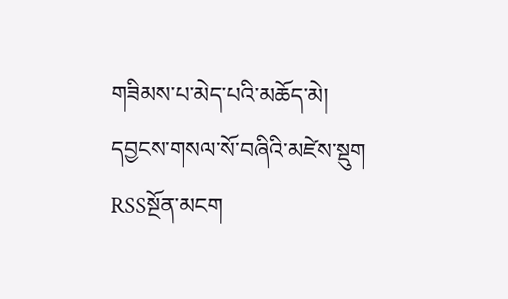གཟིམས་པ་མེད་པའི་མཆོད་མེ། དབྱངས་གསལ་སོ་བཞིའི་མཛེས་སྡུག  RSSསྔོན་མངག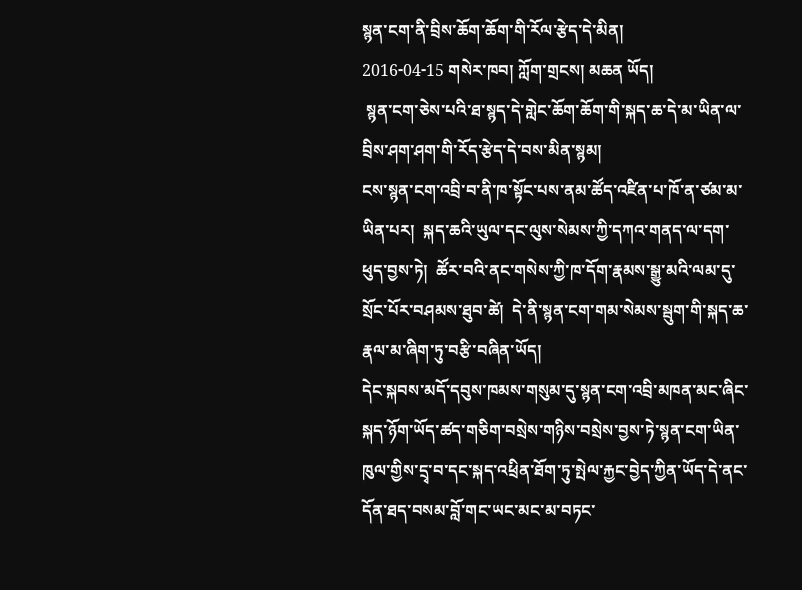སྙན་ངག་ནི་བྲིས་ཆོག་ཆོག་གི་རོལ་རྩེད་དེ་མིན།
2016-04-15 གསེར་ཁབ། ཀློག་གྲངས། མཆན ཡོད།
 སྙན་ངག་ཅེས་པའི་ཐ་སྙད་དེ་གླེང་ཆོག་ཆོག་གི་སྐད་ཆ་དེ་མ་ཡིན་ལ་བྲིས་ཤག་ཤག་གི་རོད་རྩེད་དེ་བས་མིན་སྙམ།
ངས་སྙན་ངག་འབྲི་བ་ནི་ཁ་སྟོང་པས་ནམ་ཚོད་འཛིན་པ་ཁོ་ན་ཙམ་མ་ཡིན་པར།  སྐད་ཆའི་ཡུལ་དང་ལུས་སེམས་ཀྱི་དཀའ་གནད་ལ་དག་ཕུད་བྱས་ཏེ།  ཚོར་བའི་ནང་གསེས་ཀྱི་ཁ་དོག་རྣམས་སྒྱུ་མའི་ལམ་དུ་སྲོང་པོར་བཤམས་ཐུབ་ཚེ།  དེ་ནི་སྙན་ངག་གམ་སེམས་སྦུག་གི་སྐད་ཆ་རྣལ་མ་ཞིག་ཏུ་བརྩི་བཞིན་ཡོད།
དེང་སྐབས་མདོ་དབུས་ཁམས་གསུམ་དུ་སྙན་ངག་འབྲི་མཁན་མང་ཞིང་སྐད་ཉོག་ཡོད་ཚད་གཅིག་བསྲེས་གཉིས་བསྲེས་བྱས་ཏེ་སྙན་ངག་ཡིན་ཁུལ་གྱིས་དྲྭ་བ་དང་སྐད་འཕྲིན་ཐོག་ཏུ་སྤེལ་རྐྱང་བྱེད་ཀྱིན་ཡོད་དེ་ནང་དོན་ཐད་བསམ་བློ་གང་ཡང་མང་མ་བཏང་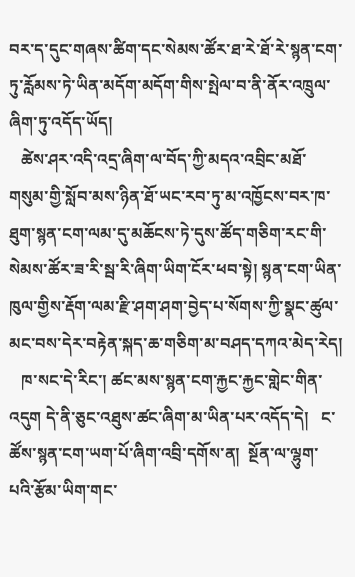བར་ད་དུང་གཞས་ཚིག་དང་སེམས་ཚོར་ཐ་རེ་ཐོ་རེ་སྙན་ངག་ཏུ་རློམས་ཏེ་ཡིན་མདོག་མདོག་གིས་སྤེལ་བ་ནི་ནོར་འཁྲུལ་ཞིག་ཏུ་འདོད་ཡོད།
   ཚེས་ཤར་འདི་འདྲ་ཞིག་ལ་བོད་ཀྱི་མདའ་འབྲིང་མཐོ་གསུམ་གྱི་སློབ་མས་ཉིན་ཐོ་ཡང་རབ་ཏུ་མ་འཁྱོངས་བར་ཁ་ཐུག་སྙན་ངག་ལམ་དུ་མཆོངས་ཏེ་དུས་ཚོད་གཅིག་རང་གི་སེམས་ཚོར་ཟ་རི་སྦ་རི་ཞིག་ཡིག་ངོར་ཕབ་སྟེ། སྙན་ངག་ཡིན་ཁུལ་གྱིས་རྡོག་ལམ་རྫི་ཤག་ཤག་བྱེད་པ་སོགས་ཀྱི་སྣང་ཚུལ་མང་བས་དེར་བརྟེན་སྐད་ཆ་གཅིག་མ་བཤད་དཀའ་མེད་རེད།
   ཁ་སང་དེ་རིང་། ཚང་མས་སྙན་ངག་རྐྱང་རྐྱང་གླེང་གིན་འདུག དེ་ནི་ཅུང་འཐུས་ཚང་ཞིག་མ་ཡིན་པར་འདོད་དེ།   ང་ཚོས་སྙན་ངག་ཡག་པོ་ཞིག་འབྲི་དགོས་ན།  སྔོན་ལ་ལྷུག་པའི་རྩོམ་ཡིག་གང་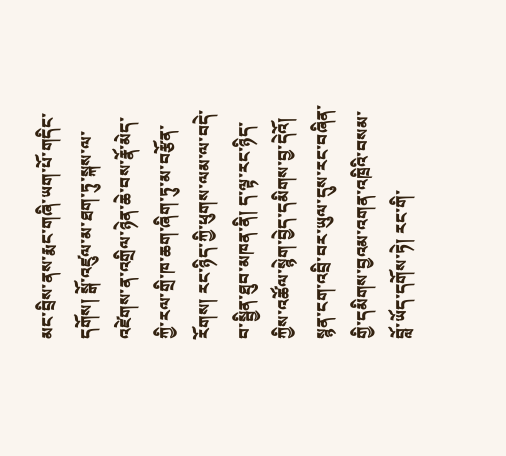མང་བྲིས་ནས་རྨང་གཞི་ཡག་པོ་གདིང་དགོས། སྒོ་འཛུལ་མ་ཐག་ཏུ་སྐས་ལ་འཛེགས་ན་འགྲིལ་ཉེན་ཆེ་བས་རྣོ་མེད་ཀྱི་རལ་གྲི་ཁ་ཆག་ཞིག་ཏུ་མ་བརྩོན་རོགས། རང་ཉིད་ཀྱི་ཕུགས་ལམ་ལ་བདེ་བ་སྦྱིན་ཐུབ་མཁན་ནི། ད་ལྟ་རང་ཉིད་ཀྱིས་འཚོལ་སྙེག་བྱེད་དམིགས་བྱ་དེའོ།
སྙན་ངག་འབྲི་བར་ཡུལ་དུས་རང་བཞིན་གྱི་དམིགས་བྱའམ་འགན་འཁྲིའི་བསམ་བློ་ཡོད་དགོས་ཏེ། རང་གི་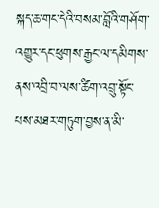སྐད་ཆ་གང་དེའི་བསམ་བློའི་གཤོག་འགྱུར་དང་ཕུགས་རྒྱང་ལ་དམིགས་ནས་འབྲི་བ་ལས་ཚིག་འབྲུ་སྟོང་པས་མཐར་གཏུག་བྱས་ན་མི་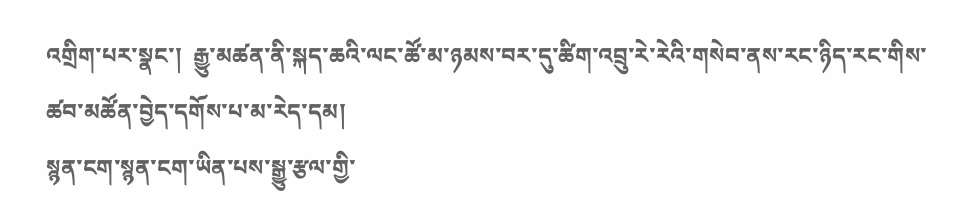འགྲིག་པར་སྣང་།  རྒྱུ་མཚན་ནི་སྐད་ཆའི་ལང་ཚོ་མ་ཉམས་བར་དུ་ཚིག་འབྲུ་རེ་རེའི་གསེབ་ནས་རང་ཉིད་རང་གིས་ཚབ་མཚོན་བྱེད་དགོས་པ་མ་རེད་དམ།
སྙན་ངག་སྙན་ངག་ཡིན་པས་སྒྱུ་རྩལ་གྱི་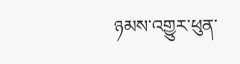ཉམས་འགྱུར་ཕུན་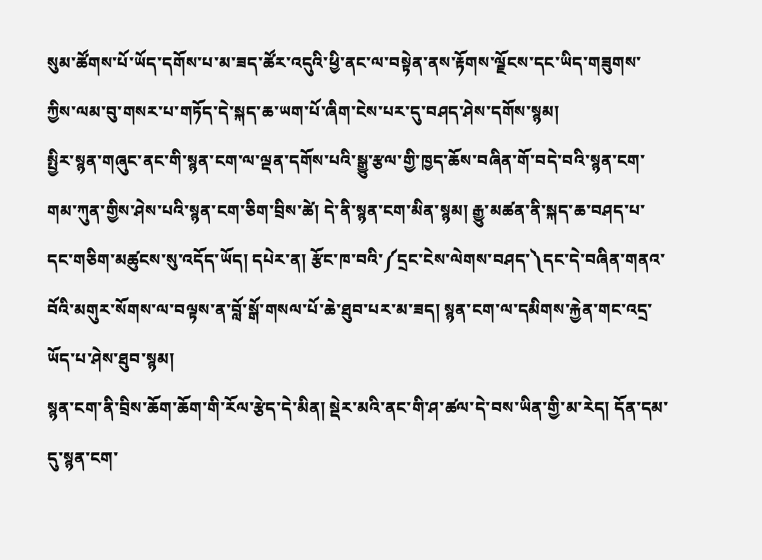སུམ་ཚོགས་པོ་ཡོད་དགོས་པ་མ་ཟད་ཚོར་འདུའི་ཕྱི་ནང་ལ་བསྟེན་ནས་རྟོགས་ལྗོངས་དང་ཡིད་གཟུགས་ཀྱིས་ལམ་བུ་གསར་པ་གཏོད་དེ་སྐད་ཆ་ཡག་པོ་ཞིག་ངེས་པར་དུ་བཤད་ཤེས་དགོས་སྙམ།
སྤྱིར་སྙན་གཞུང་ནང་གི་སྙན་ངག་ལ་ལྡན་དགོས་པའི་སྒྱུ་རྩལ་གྱི་ཁྱད་ཆོས་བཞིན་གོ་བདེ་བའི་སྙན་ངག་གམ་ཀུན་གྱིས་ཤེས་པའི་སྙན་ངག་ཅིག་བྲིས་ཚེ། དེ་ནི་སྙན་ངག་མིན་སྙམ། རྒྱུ་མཚན་ནི་སྐད་ཆ་བཤད་པ་དང་གཅིག་མཚུངས་སུ་འདོད་ཡོད། དཔེར་ན། རྩོང་ཁ་བའི་༼དྲང་ངེས་ལེགས་བཤད་༽དང་དེ་བཞིན་གནའ་བོའི་མགུར་སོགས་ལ་བལྟས་ན་བློ་སྒོ་གསལ་པོ་ཆེ་ཐུབ་པར་མ་ཟད། སྙན་ངག་ལ་དམིགས་རྐྱེན་གང་འདྲ་ཡོད་པ་ཤེས་ཐུབ་སྙམ།
སྙན་ངག་ནི་བྲིས་ཆོག་ཆོག་གི་རོལ་རྩེད་དེ་མིན། སྡེར་མའི་ནང་གི་ཤ་ཚལ་དེ་བས་ཡིན་གྱི་མ་རེད། དོན་དམ་དུ་སྙན་ངག་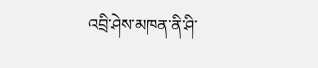འབྲི་ཤེས་མཁན་ནི་ཤི་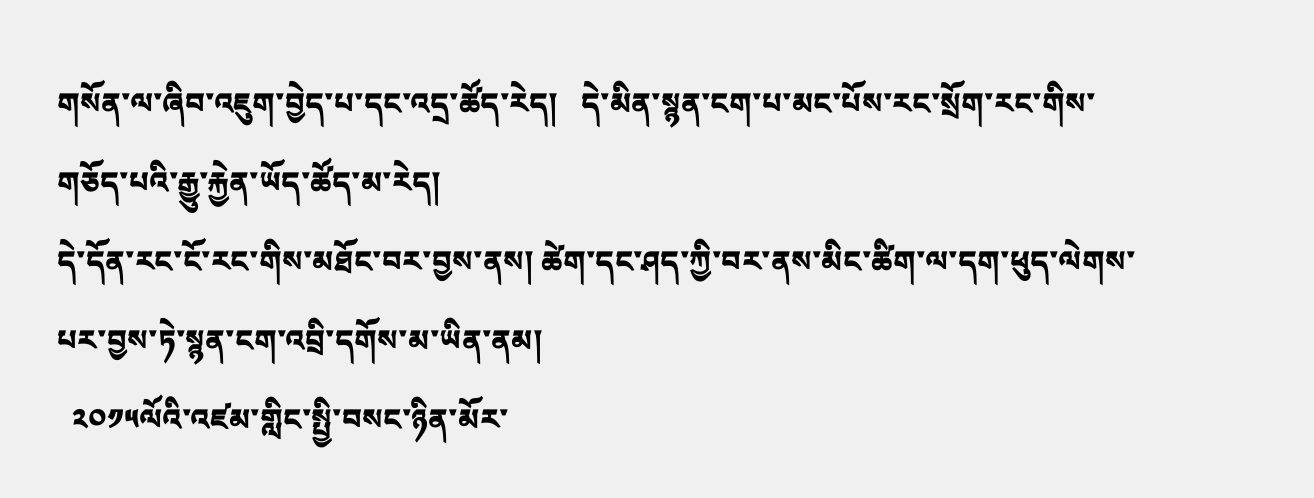གསོན་ལ་ཞིབ་འཇུག་བྱེད་པ་དང་འདྲ་ཚོད་རེད།   དེ་མིན་སྙན་ངག་པ་མང་པོས་རང་སྲོག་རང་གིས་གཅོད་པའི་རྒྱུ་རྐྱེན་ཡོད་ཚོད་མ་རེད།
དེ་དོན་རང་ངོ་རང་གིས་མཐོང་བར་བྱས་ནས། ཚེག་དང་ཤད་ཀྱི་བར་ནས་མིང་ཚིག་ལ་དག་ཕུད་ལེགས་པར་བྱས་ཏེ་སྙན་ངག་འབྲི་དགོས་མ་ཡིན་ནམ།
  ༢༠༡༥ལོའི་འཛམ་གླིང་སྤྱི་བསང་ཉིན་མོར་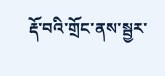རྡོ་བའི་གྲོང་ནས་སྦྱར་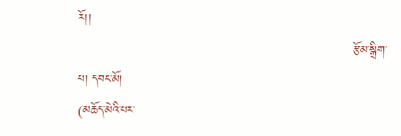རོ།།
                                                                   རྩོམ་སྒྲིག་པ། དབང་མོ།
(མཆོད་མེའི་པར་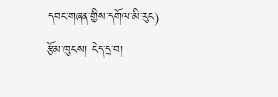དབང་གཞན་གྱིས་དགོལ་མི་རུང)
རྩོམ་ཁུངས། ངེད་དྲ་བ།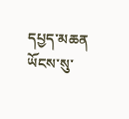དཔྱད་མཆན ཡོངས་སུ་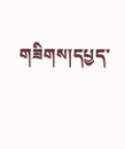གཟིགས།དཔྱད་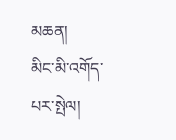མཆན།
མིང་མི་འགོད་པར་སྤེལ།